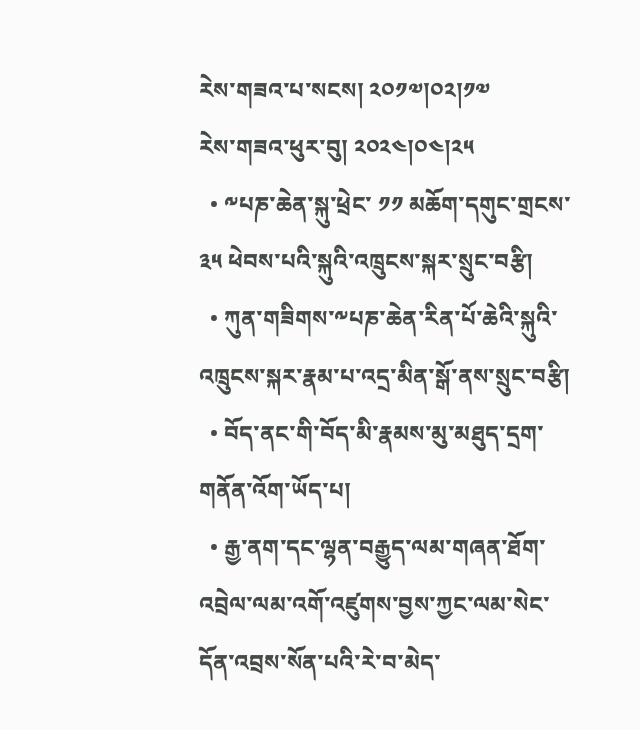རེས་གཟའ་པ་སངས། ༢༠༡༧།༠༢།༡༧
རེས་གཟའ་ཕུར་བུ། ༢༠༢༤།༠༤།༢༥
  • ༸པཎ་ཆེན་སྐུ་ཕྲེང་ ༡༡ མཆོག་དགུང་གྲངས་ ༣༥ ཕེབས་པའི་སྐུའི་འཁྲུངས་སྐར་སྲུང་བརྩི།
  • ཀུན་གཟིགས་༸པཎ་ཆེན་རིན་པོ་ཆེའི་སྐུའི་འཁྲུངས་སྐར་རྣམ་པ་འདྲ་མིན་སྒོ་ནས་སྲུང་བརྩི།
  • བོད་ནང་གི་བོད་མི་རྣམས་མུ་མཐུད་དྲག་གནོན་འོག་ཡོད་པ།
  • རྒྱ་ནག་དང་ལྷན་བརྒྱུད་ལམ་གཞན་ཐོག་འབྲེལ་ལམ་འགོ་འཛུགས་བྱས་ཀྱང་ལམ་སེང་དོན་འབྲས་སོན་པའི་རེ་བ་མེད་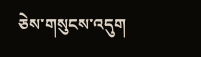ཅེས་གསུངས་འདུག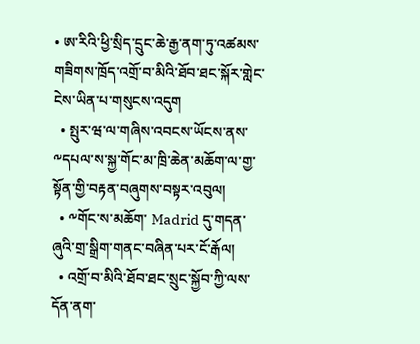• ཨ་རིའི་ཕྱི་སྲིད་དྲུང་ཆེ་རྒྱ་ནག་ཏུ་འཚམས་གཟིགས་ཁྲོད་འགྲོ་བ་མིའི་ཐོབ་ཐང་སྐོར་གླེང་ངེས་ཡིན་པ་གསུངས་འདུག
  • སྤུར་ཝ་ལ་གཞིས་འབངས་ཡོངས་ནས་༸དཔལ་ས་སྐྱ་གོང་མ་ཁྲི་ཆེན་མཆོག་ལ་གྱ་སྟོན་གྱི་བརྟན་བཞུགས་བསྟར་འབུལ།
  • ༸གོང་ས་མཆོག་ Madrid དུ་གདན་ཞུའི་གྲ་སྒྲིག་གནང་བཞིན་པར་ངོ་རྒོལ།
  • འགྲོ་བ་མིའི་ཐོབ་ཐང་སྲུང་སྐྱོབ་ཀྱི་ལས་དོན་ནག་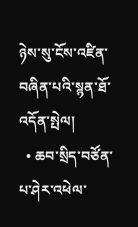ཉེས་སུ་ངོས་འཛིན་བཞིན་པའི་སྙན་ཐོ་འདོན་སྤེལ།
  • ཆབ་སྲིད་བཙོན་པ་ཤེར་འཕེལ་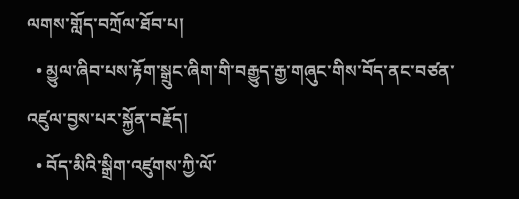ལགས་གློད་བཀྲོལ་ཐོབ་པ།
  • མྱུལ་ཞིབ་པས་རྟོག་སྒྲུང་ཞིག་གི་བརྒྱུད་རྒྱ་གཞུང་གིས་བོད་ནང་བཙན་འཛུལ་བྱས་པར་སྐྱོན་བརྗོད།
  • བོད་མིའི་སྒྲིག་འཛུགས་ཀྱི་ལོ་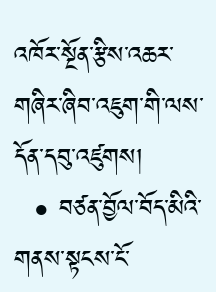འཁོར་སྔོན་རྩིས་འཆར་གཞིར་ཞིབ་འཇུག་གི་ལས་དོན་དབུ་འཛུགས།
  • བཙན་བྱོལ་བོད་མིའི་གནས་སྟངས་ངོ་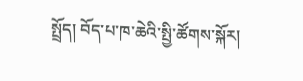སྤྲོད། བོད་པ་ཁ་ཆེའི་སྤྱི་ཚོགས་སྐོར།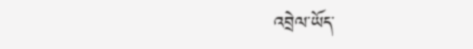འབྲེལ་ཡོད་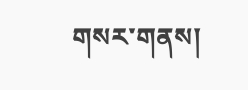གསར་གནས།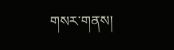གསར་གནས།